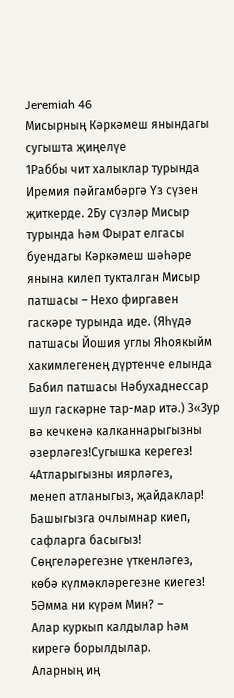Jeremiah 46
Мисырның Кәркәмеш янындагы сугышта җиңелүе
1Раббы чит халыклар турында Иремия пәйгамбәргә Үз сүзен җиткерде. 2Бу сүзләр Мисыр турында һәм Фырат елгасы буендагы Кәркәмеш шәһәре янына килеп тукталган Мисыр патшасы – Нехо фиргавен гаскәре турында иде. (Яһүдә патшасы Йошия углы Яһоякыйм хакимлегенең дүртенче елында Бабил патшасы Нәбухаднессар шул гаскәрне тар-мар итә.) 3«Зур вә кечкенә калканнарыгызны әзерләгез!Сугышка керегез!
4Атларыгызны иярләгез,
менеп атланыгыз, җайдаклар!
Башыгызга очлымнар киеп, сафларга басыгыз!
Сөңгеләрегезне үткенләгез,
көбә күлмәкләрегезне киегез!
5Әмма ни күрәм Мин? –
Алар куркып калдылар һәм кирегә борылдылар.
Аларның иң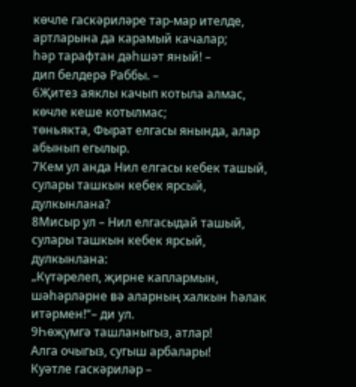көчле гаскәриләре тар-мар ителде,
артларына да карамый качалар;
һәр тарафтан дәһшәт яный! –
дип белдерә Раббы. –
6Җитез аяклы качып котыла алмас,
көчле кеше котылмас;
төньякта, Фырат елгасы янында, алар абынып егылыр.
7Кем ул анда Нил елгасы кебек ташый,
сулары ташкын кебек ярсый, дулкынлана?
8Мисыр ул – Нил елгасыдай ташый,
сулары ташкын кебек ярсый, дулкынлана:
„Күтәрелеп, җирне каплармын,
шәһәрләрне вә аларның халкын һәлак итәрмен!“– ди ул.
9Һөҗүмгә ташланыгыз, атлар!
Алга очыгыз, сугыш арбалары!
Куәтле гаскәриләр –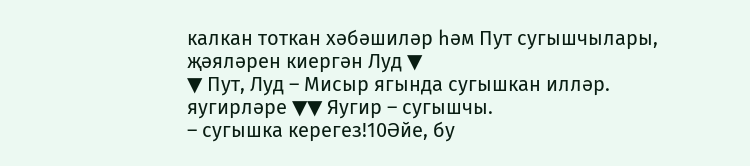калкан тоткан хәбәшиләр һәм Пут сугышчылары,
җәяләрен киергән Луд ▼
▼ Пут, Луд – Мисыр ягында сугышкан илләр.
яугирләре ▼▼ Яугир – сугышчы.
– сугышка керегез!10Әйе, бу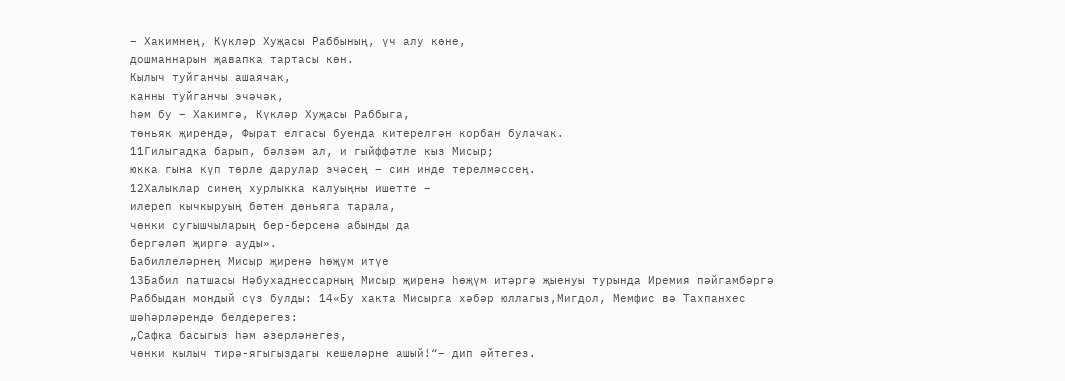– Хакимнең, Күкләр Хуҗасы Раббының, үч алу көне,
дошманнарын җавапка тартасы көн.
Кылыч туйганчы ашаячак,
канны туйганчы эчәчәк,
һәм бу – Хакимгә, Күкләр Хуҗасы Раббыга,
төньяк җирендә, Фырат елгасы буенда китерелгән корбан булачак.
11Гилыгадка барып, бәлзәм ал, и гыйффәтле кыз Мисыр;
юкка гына күп төрле дарулар эчәсең – син инде терелмәссең.
12Халыклар синең хурлыкка калуыңны ишетте –
илереп кычкыруың бөтен дөньяга тарала,
чөнки сугышчыларың бер-берсенә абынды да
бергәләп җиргә ауды».
Бабиллеләрнең Мисыр җиренә һөҗүм итүе
13Бабил патшасы Нәбухаднессарның Мисыр җиренә һөҗүм итәргә җыенуы турында Иремия пәйгамбәргә Раббыдан мондый сүз булды: 14«Бу хакта Мисырга хәбәр юллагыз,Мигдол, Мемфис вә Тахпанхес шәһәрләрендә белдерегез:
„Сафка басыгыз һәм әзерләнегез,
чөнки кылыч тирә-ягыгыздагы кешеләрне ашый!“– дип әйтегез.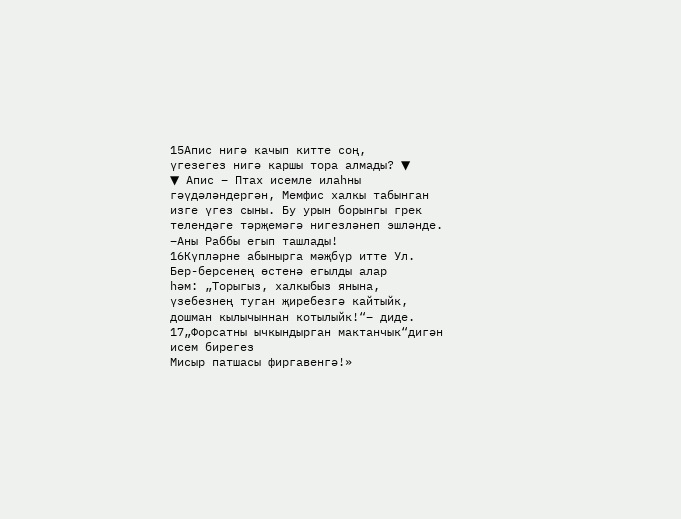15Апис нигә качып китте соң,
үгезегез нигә каршы тора алмады? ▼
▼ Апис – Птах исемле илаһны гәүдәләндергән, Мемфис халкы табынган изге үгез сыны. Бу урын борынгы грек телендәге тәрҗемәгә нигезләнеп эшләнде.
–Аны Раббы егып ташлады!
16Күпләрне абынырга мәҗбүр итте Ул.
Бер-берсенең өстенә егылды алар
һәм: „Торыгыз, халкыбыз янына,
үзебезнең туган җиребезгә кайтыйк,
дошман кылычыннан котылыйк!“– диде.
17„Форсатны ычкындырган мактанчык“дигән исем бирегез
Мисыр патшасы фиргавенгә!»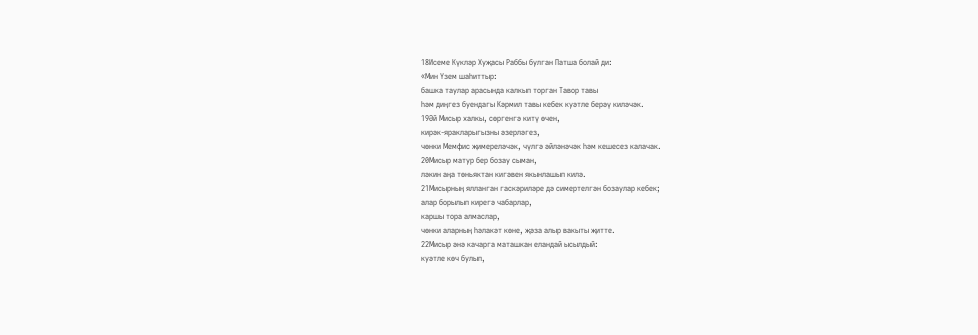18Исеме Күкләр Хуҗасы Раббы булган Патша болай ди:
«Мин Үзем шаһиттыр:
башка таулар арасында калкып торган Тавор тавы
һәм диңгез буендагы Кәрмил тавы кебек куәтле берәү киләчәк.
19Әй Мисыр халкы, сөргенгә китү өчен,
кирәк-яракларыгызны әзерләгез,
чөнки Мемфис җимереләчәк, чүлгә әйләнәчәк һәм кешесез калачак.
20Мисыр матур бер бозау сыман,
ләкин аңа төньяктан кигәвен якынлашып килә.
21Мисырның ялланган гаскәриләре дә симертелгән бозаулар кебек;
алар борылып кирегә чабарлар,
каршы тора алмаслар,
чөнки аларның һәлакәт көне, җәза алыр вакыты җитте.
22Мисыр әнә качарга маташкан еландай ысылдый:
куәтле көч булып,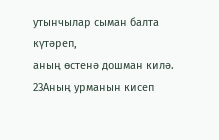утынчылар сыман балта күтәреп,
аның өстенә дошман килә.
23Аның урманын кисеп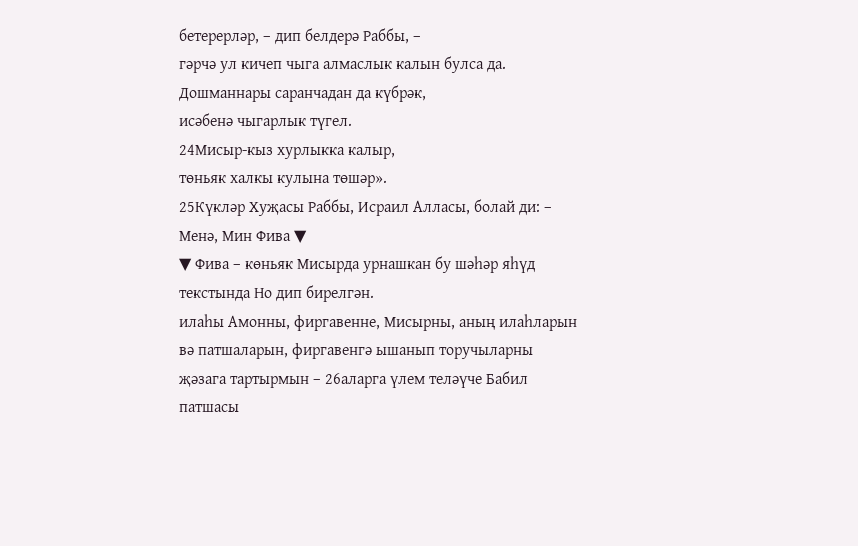бетерерләр, – дип белдерә Раббы, –
гәрчә ул кичеп чыга алмаслык калын булса да.
Дошманнары саранчадан да күбрәк,
исәбенә чыгарлык түгел.
24Мисыр-кыз хурлыкка калыр,
төньяк халкы кулына төшәр».
25Күкләр Хуҗасы Раббы, Исраил Алласы, болай ди: – Менә, Мин Фива ▼
▼ Фива – көньяк Мисырда урнашкан бу шәһәр яһүд текстында Но дип бирелгән.
илаһы Амонны, фиргавенне, Мисырны, аның илаһларын вә патшаларын, фиргавенгә ышанып торучыларны җәзага тартырмын – 26аларга үлем теләүче Бабил патшасы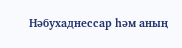Нәбухаднессар һәм аның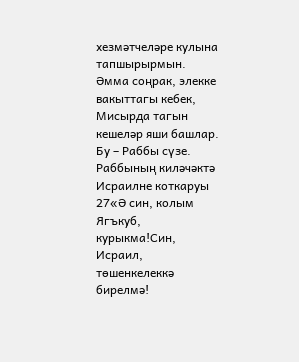хезмәтчеләре кулына тапшырырмын. Әмма соңрак, элекке вакыттагы кебек, Мисырда тагын кешеләр яши башлар. Бу – Раббы сүзе. Раббының киләчәктә Исраилне коткаруы
27«Ә син, колым Ягъкуб, курыкма!Син, Исраил, төшенкелеккә бирелмә!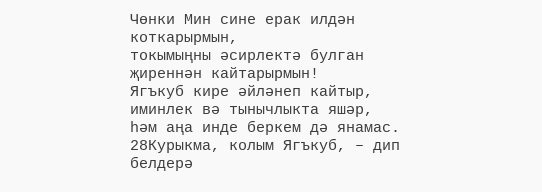Чөнки Мин сине ерак илдән коткарырмын,
токымыңны әсирлектә булган җиреннән кайтарырмын!
Ягъкуб кире әйләнеп кайтыр,
иминлек вә тынычлыкта яшәр,
һәм аңа инде беркем дә янамас.
28Курыкма, колым Ягъкуб, – дип белдерә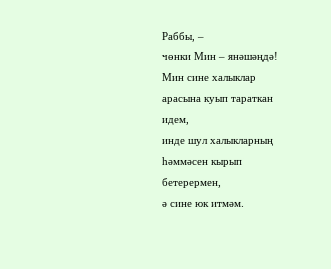Раббы, –
чөнки Мин – янәшәңдә!
Мин сине халыклар арасына куып тараткан идем,
инде шул халыкларның һәммәсен кырып бетерермен,
ә сине юк итмәм.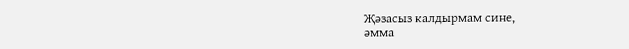Җәзасыз калдырмам сине,
әмма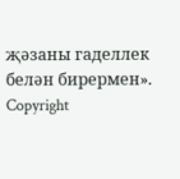җәзаны гаделлек белән бирермен».
Copyright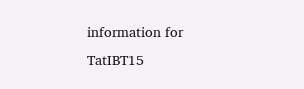information for
TatIBT15